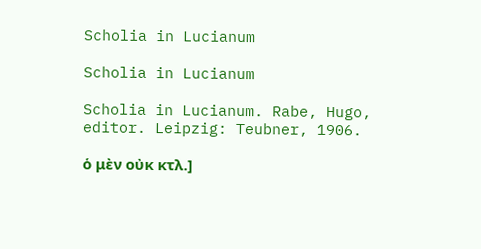Scholia in Lucianum

Scholia in Lucianum

Scholia in Lucianum. Rabe, Hugo, editor. Leipzig: Teubner, 1906.

ὁ μὲν οὐκ κτλ.]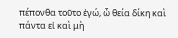πέπονθα τοῦτο ἐγώ, ὦ θεία δίκη καὶ πάντα εἰ καὶ μὴ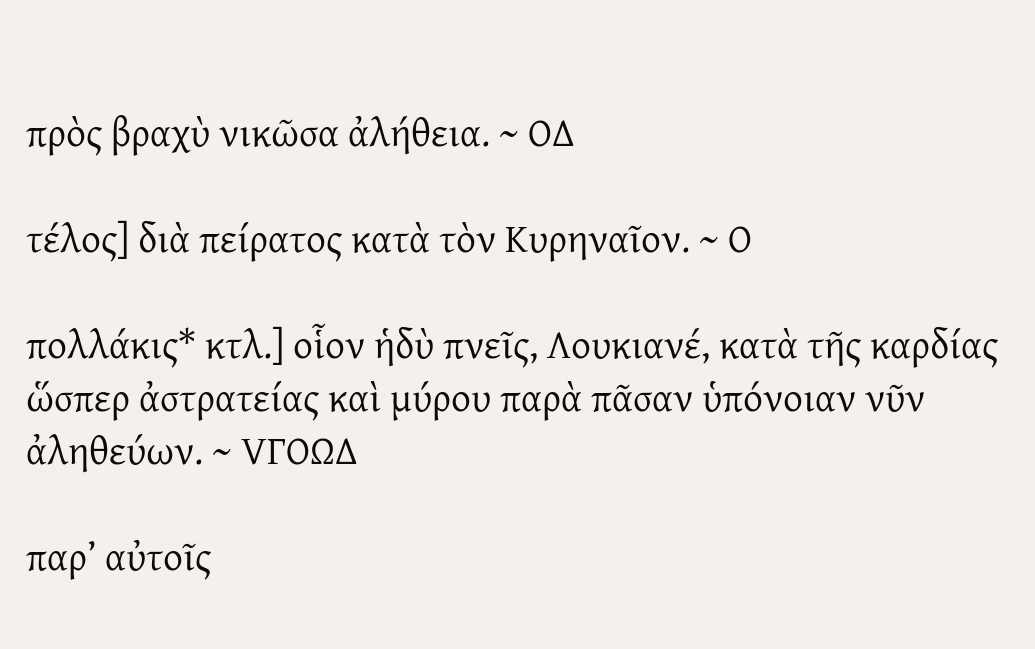πρὸς βραχὺ νικῶσα ἀλήθεια. ~ ΟΔ

τέλος] διὰ πείρατος κατὰ τὸν Κυρηναῖον. ~ Ο

πολλάκις* κτλ.] οἷον ἡδὺ πνεῖς, Λουκιανέ, κατὰ τῆς καρδίας ὥσπερ ἀστρατείας καὶ μύρου παρὰ πᾶσαν ὑπόνοιαν νῦν ἀληθεύων. ~ VΓΟΩΔ

παρ’ αὐτοῖς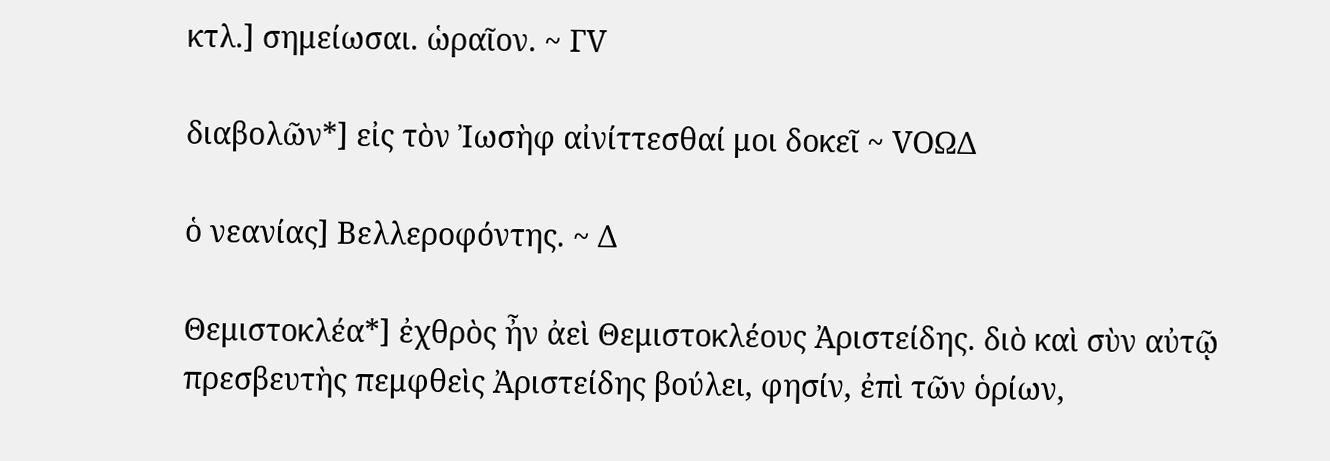κτλ.] σημείωσαι. ὡραῖον. ~ ΓV

διαβολῶν*] εἰς τὸν Ἰωσὴφ αἰνίττεσθαί μοι δοκεῖ ~ VΟΩΔ

ὁ νεανίας] Βελλεροφόντης. ~ Δ

Θεμιστοκλέα*] ἐχθρὸς ἦν ἀεὶ Θεμιστοκλέους Ἀριστείδης. διὸ καὶ σὺν αὐτῷ πρεσβευτὴς πεμφθεὶς Ἀριστείδης βούλει, φησίν, ἐπὶ τῶν ὁρίων,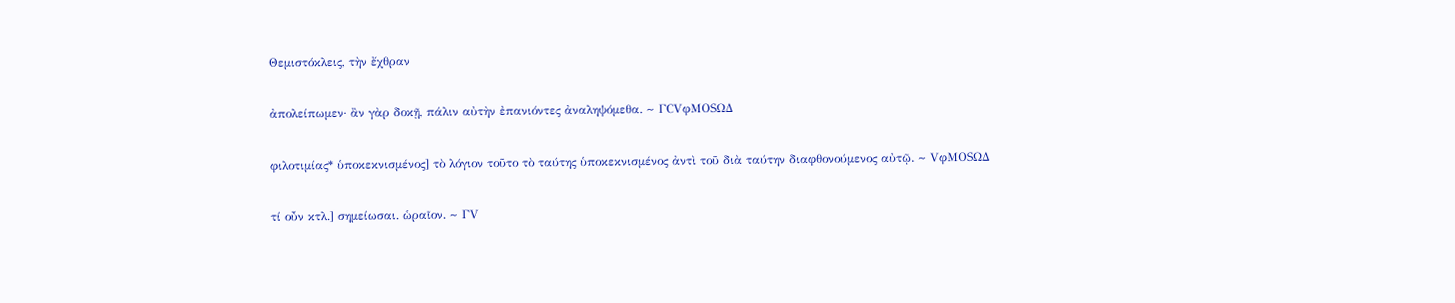Θεμιστόκλεις, τὴν ἔχθραν

ἀπολείπωμεν· ἂν γὰρ δοκῇ, πάλιν αὐτὴν ἐπανιόντες ἀναληψόμεθα. ~ ΓCVφMΟSΩΔ

φιλοτιμίας* ὑποκεκνισμένος] τὸ λόγιον τοῦτο τὸ ταύτης ὑποκεκνισμένος ἀντὶ τοῦ διὰ ταύτην διαφθονούμενος αὐτῷ. ~ VφMΟSΩΔ

τί οὖν κτλ.] σημείωσαι. ὡραῖον. ~ ΓV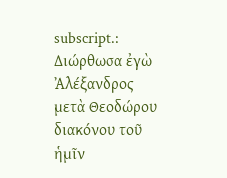subscript.: Διώρθωσα ἐγὼ Ἀλέξανδρος μετὰ Θεοδώρου διακόνου τοῦ ἡμῖν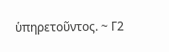ὑπηρετοῦντος. ~ Γ2